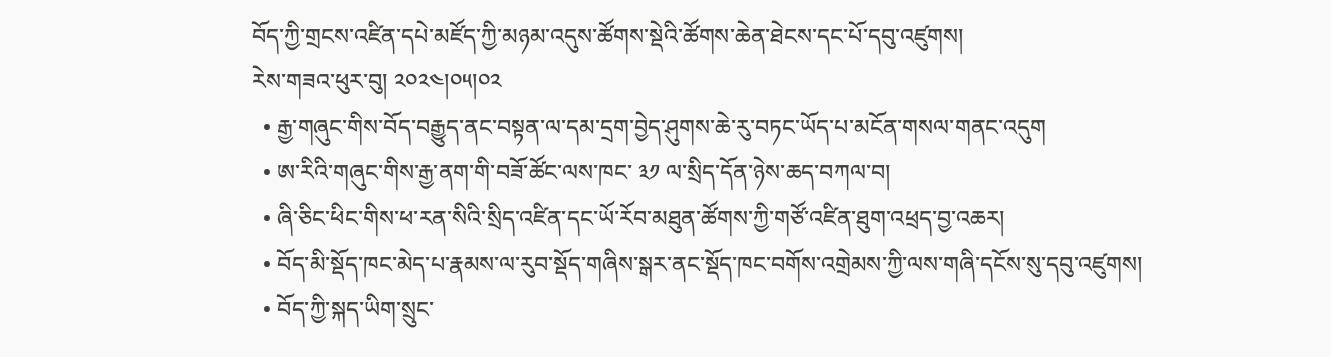བོད་ཀྱི་གྲངས་འཛིན་དཔེ་མཛོད་ཀྱི་མཉམ་འདུས་ཚོགས་སྡེའི་ཚོགས་ཆེན་ཐེངས་དང་པོ་དབུ་འཛུགས།
རེས་གཟའ་ཕུར་བུ། ༢༠༢༤།༠༥།༠༢
  • རྒྱ་གཞུང་གིས་བོད་བརྒྱུད་ནང་བསྟན་ལ་དམ་དྲག་བྱེད་ཤུགས་ཆེ་རུ་བཏང་ཡོད་པ་མངོན་གསལ་གནང་འདུག
  • ཨ་རིའི་གཞུང་གིས་རྒྱ་ནག་གི་བཟོ་ཚོང་ལས་ཁང་ ༣༡ ལ་སྲིད་དོན་ཉེས་ཆད་བཀལ་བ།
  • ཞི་ཅིང་ཕིང་གིས་ཕ་རན་སིའི་སྲིད་འཛིན་དང་ཡོ་རོབ་མཐུན་ཚོགས་ཀྱི་གཙོ་འཛིན་ཐུག་འཕྲད་བྱ་འཆར།
  • བོད་མི་སྡོད་ཁང་མེད་པ་རྣམས་ལ་རུབ་སྡོད་གཞིས་སྒར་ནང་སྡོད་ཁང་བགོས་འགྲེམས་ཀྱི་ལས་གཞི་དངོས་སུ་དབུ་འཛུགས།
  • བོད་ཀྱི་སྐད་ཡིག་སྲུང་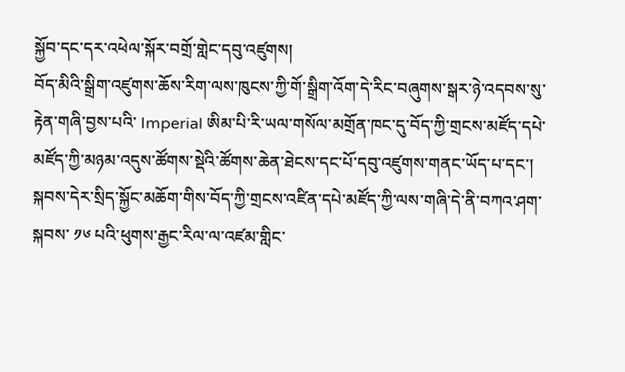སྐྱོབ་དང་དར་འཕེལ་སྐོར་བགྲོ་གླེང་དབུ་འཛུགས།
བོད་མིའི་སྒྲིག་འཛུགས་ཆོས་རིག་ལས་ཁུངས་ཀྱི་གོ་སྒྲིག་འོག་དེ་རིང་བཞུགས་སྒར་ཉེ་འདབས་སུ་རྟེན་གཞི་བྱས་པའི་ Imperial ཨིམ་པི་རི་ཡལ་གསོལ་མགྲོན་ཁང་དུ་བོད་ཀྱི་གྲངས་མཛོད་དཔེ་མཛོད་ཀྱི་མཉམ་འདུས་ཚོགས་སྡེའི་ཚོགས་ཆེན་ཐེངས་དང་པོ་དབུ་འཛུགས་གནང་ཡོད་པ་དང་། སྐབས་དེར་སྲིད་སྐྱོང་མཆོག་གིས་བོད་ཀྱི་གྲངས་འཛིན་དཔེ་མཛོད་ཀྱི་ལས་གཞི་དེ་ནི་བཀའ་ཤག་སྐབས་ ༡༦ པའི་ཕུགས་རྒྱང་རིལ་ལ་འཛམ་གླིང་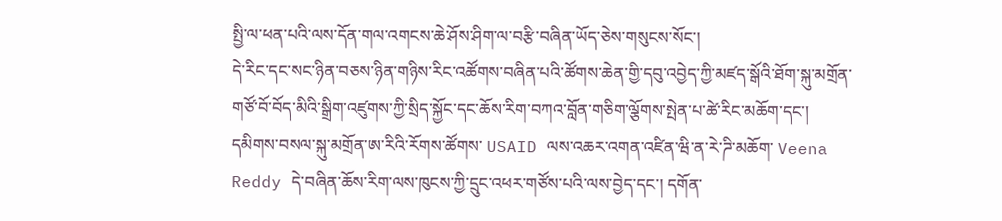སྤྱི་ལ་ཕན་པའི་ལས་དོན་གལ་འགངས་ཆེ་ཤོས་ཤིག་ལ་བརྩི་བཞིན་ཡོད་ཅེས་གསུངས་སོང་།
དེ་རིང་དང་སང་ཉིན་བཅས་ཉིན་གཉིས་རིང་འཚོགས་བཞིན་པའི་ཚོགས་ཆེན་གྱི་དབུ་འབྱེད་ཀྱི་མཛད་སྒོའི་ཐོག་སྐུ་མགྲོན་གཙོ་བོ་བོད་མིའི་སྒྲིག་འཛུགས་ཀྱི་སྲིད་སྐྱོང་དང་ཆོས་རིག་བཀའ་བློན་གཅིག་ལྕོགས་སྤེན་པ་ཚེ་རིང་མཆོག་དང་། དམིགས་བསལ་སྐུ་མགྲོན་ཨ་རིའི་རོགས་ཚོགས་ USAID ལས་འཆར་འགན་འཛིན་ཝི་ན་རེ་ཌི་མཆོག་ Veena Reddy དེ་བཞིན་ཆོས་རིག་ལས་ཁུངས་ཀྱི་དྲུང་འཕར་གཙོས་པའི་ལས་བྱེད་དང་། དགོན་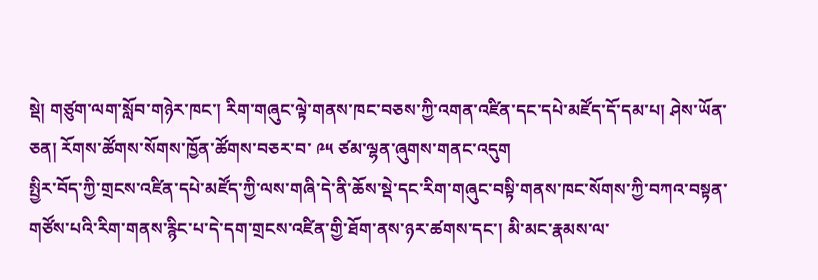སྡེ། གཙུག་ལག་སློབ་གཉེར་ཁང་། རིག་གཞུང་ལྟེ་གནས་ཁང་བཅས་ཀྱི་འགན་འཛིན་དང་དཔེ་མཛོད་དོ་དམ་པ། ཤེས་ཡོན་ཅན། རོགས་ཚོགས་སོགས་ཁྱོན་ཚོགས་བཅར་བ་ ༩༥ ཙམ་ལྷན་ཞུགས་གནང་འདུག
སྤྱིར་བོད་ཀྱི་གྲངས་འཛིན་དཔེ་མཛོད་ཀྱི་ལས་གཞི་དེ་ནི་ཆོས་སྡེ་དང་རིག་གཞུང་བསྟི་གནས་ཁང་སོགས་ཀྱི་བཀའ་བསྟན་གཙོས་པའི་རིག་གནས་རྙིང་པ་དེ་དག་གྲངས་འཛིན་གྱི་ཐོག་ནས་ཉར་ཚགས་དང་། མི་མང་རྣམས་ལ་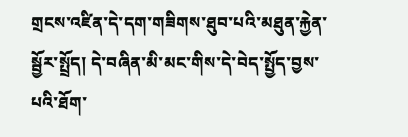གྲངས་འཛིན་དེ་དག་གཟིགས་ཐུབ་པའི་མཐུན་རྐྱེན་སྦྱོར་སྤྲོད། དེ་བཞིན་མི་མང་གིས་དེ་བེད་སྤྱོད་བྱས་པའི་ཐོག་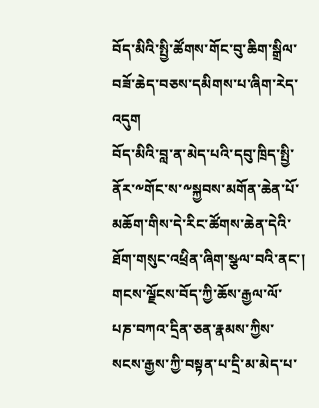བོད་མིའི་སྤྱི་ཚོགས་གོང་བུ་ཆིག་སྒྲིལ་བཟོ་ཆེད་བཅས་དམིགས་པ་ཞིག་རེད་འདུག
བོད་མིའི་བླ་ན་མེད་པའི་དབུ་ཁྲིད་སྤྱི་ནོར་༸གོང་ས་༸སྐྱབས་མགོན་ཆེན་པོ་མཆོག་གིས་དེ་རིང་ཚོགས་ཆེན་དེའི་ཐོག་གསུང་འཕྲིན་ཞིག་སྩལ་བའི་ནང་། གངས་ལྗོངས་བོད་ཀྱི་ཆོས་རྒྱལ་ལོ་པཎ་བཀའ་དྲིན་ཅན་རྣམས་ཀྱིས་སངས་རྒྱས་ཀྱི་བསྟན་པ་དྲི་མ་མེད་པ་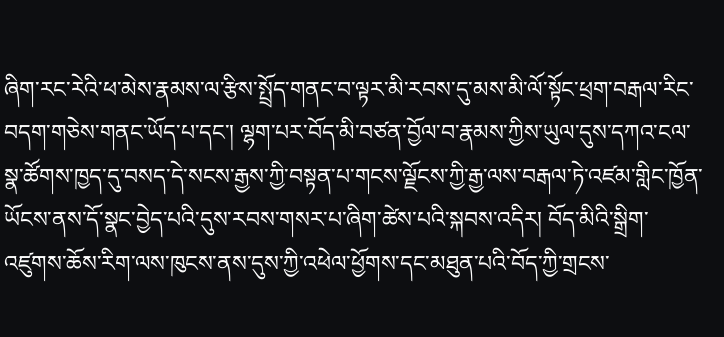ཞིག་རང་རེའི་ཕ་མེས་རྣམས་ལ་རྩིས་སྤྲོད་གནང་བ་ལྟར་མི་རབས་དུ་མས་མི་ལོ་སྟོང་ཕྲག་བརྒལ་རིང་བདག་གཅེས་གནང་ཡོད་པ་དང་། ལྷག་པར་བོད་མི་བཙན་བྱོལ་བ་རྣམས་ཀྱིས་ཡུལ་དུས་དཀའ་ངལ་སྣ་ཚོགས་ཁྱད་དུ་བསད་དེ་སངས་རྒྱས་ཀྱི་བསྟན་པ་གངས་ལྗོངས་ཀྱི་རྒྱ་ལས་བརྒལ་ཏེ་འཛམ་གླིང་ཁྱོན་ཡོངས་ནས་དོ་སྣང་བྱེད་པའི་དུས་རབས་གསར་པ་ཞིག་ཚེས་པའི་སྐབས་འདིར། བོད་མིའི་སྒྲིག་འཛུགས་ཆོས་རིག་ལས་ཁུངས་ནས་དུས་ཀྱི་འཕེལ་ཕྱོགས་དང་མཐུན་པའི་བོད་ཀྱི་གྲངས་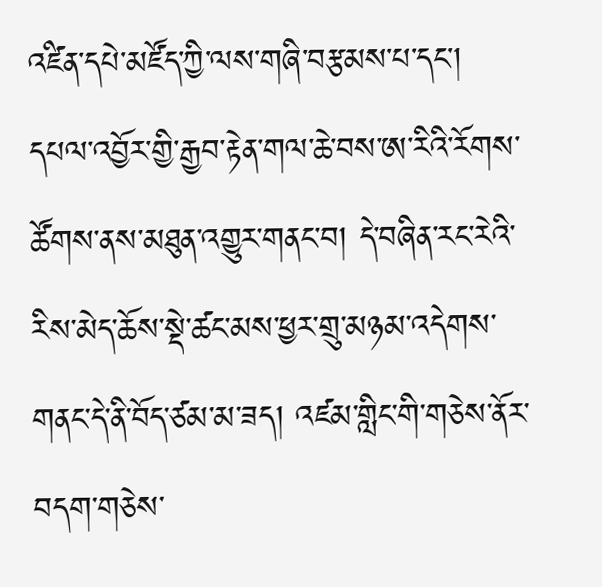འཛིན་དཔེ་མཛོད་ཀྱི་ལས་གཞི་བརྩམས་པ་དང་།  དཔལ་འབྱོར་གྱི་རྒྱབ་རྟེན་གལ་ཆེ་བས་ཨ་རིའི་རོགས་ཚོགས་ནས་མཐུན་འགྱུར་གནང་བ། དེ་བཞིན་རང་རེའི་རིས་མེད་ཆོས་སྡེ་ཚང་མས་ཕྱར་གྲུ་མཉམ་འདེགས་གནང་དེ་ནི་བོད་ཙམ་མ་ཟད། འཛམ་གླིང་གི་གཅེས་ནོར་བདག་གཅེས་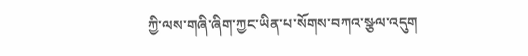ཀྱི་ལས་གཞི་ཞིག་ཀྱང་ཡིན་པ་སོགས་བཀའ་སྩལ་འདུག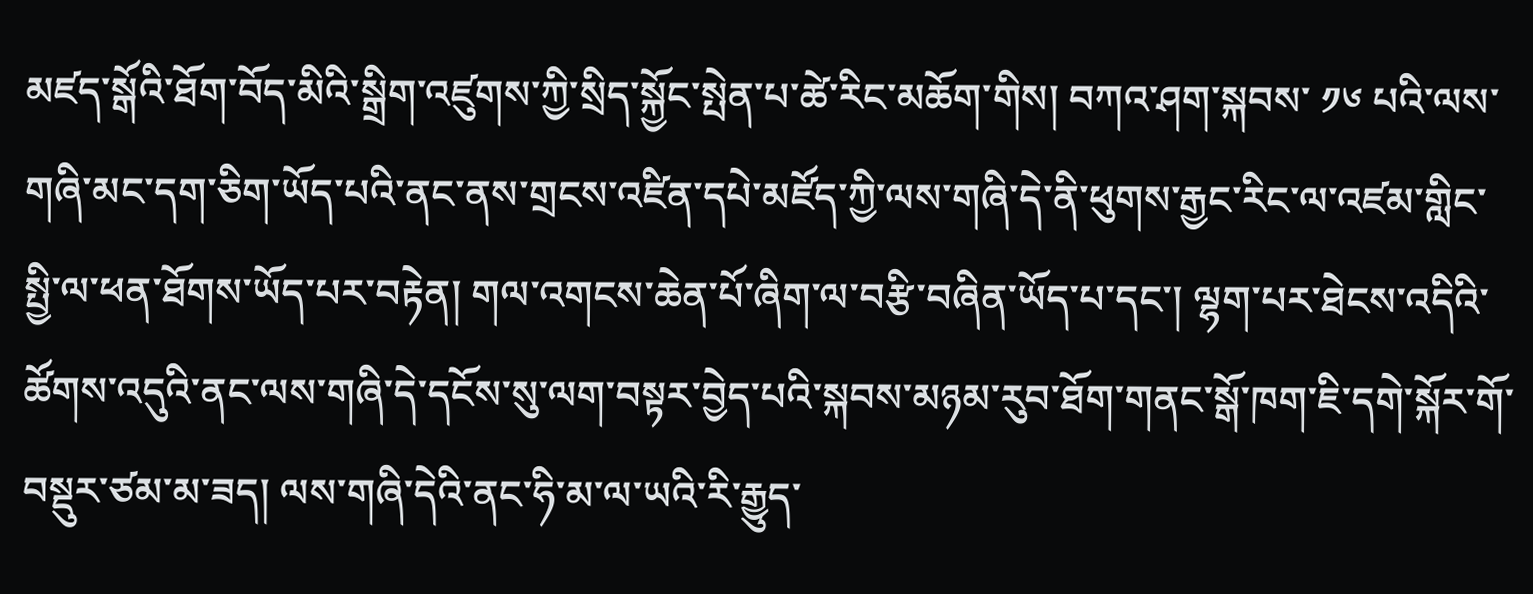མཛད་སྒོའི་ཐོག་བོད་མིའི་སྒྲིག་འཛུགས་ཀྱི་སྲིད་སྐྱོང་སྤེན་པ་ཚེ་རིང་མཆོག་གིས། བཀའ་ཤག་སྐབས་ ༡༦ པའི་ལས་གཞི་མང་དག་ཅིག་ཡོད་པའི་ནང་ནས་གྲངས་འཛིན་དཔེ་མཛོད་ཀྱི་ལས་གཞི་དེ་ནི་ཕུགས་རྒྱང་རིང་ལ་འཛམ་གླིང་སྤྱི་ལ་ཕན་ཐོགས་ཡོད་པར་བརྟེན། གལ་འགངས་ཆེན་པོ་ཞིག་ལ་བརྩི་བཞིན་ཡོད་པ་དང་། ལྷག་པར་ཐེངས་འདིའི་ཚོགས་འདུའི་ནང་ལས་གཞི་དེ་དངོས་སུ་ལག་བསྟར་བྱེད་པའི་སྐབས་མཉམ་རུབ་ཐོག་གནང་སྒོ་ཁག་ཇི་དགེ་སྐོར་གོ་བསྡུར་ཙམ་མ་ཟད། ལས་གཞི་དེའི་ནང་ཧི་མ་ལ་ཡའི་རི་རྒྱུད་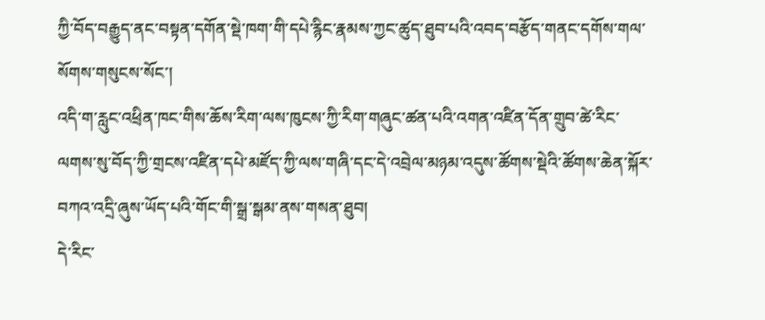ཀྱི་བོད་བརྒྱུད་ནང་བསྟན་དགོན་སྡེ་ཁག་གི་དཔེ་རྙིང་རྣམས་ཀྱང་ཚུད་ཐུབ་པའི་འབད་བརྩོད་གནང་དགོས་གལ་སོགས་གསུངས་སོང་།
འདི་ག་རླུང་འཕྲིན་ཁང་གིས་ཆོས་རིག་ལས་ཁུངས་ཀྱི་རིག་གཞུང་ཚན་པའི་འགན་འཛིན་དོན་གྲུབ་ཚེ་རིང་ལགས་སུ་བོད་ཀྱི་གྲངས་འཛིན་དཔེ་མཛོད་ཀྱི་ལས་གཞི་དང་དེ་འབྲེལ་མཉམ་འདུས་ཚོགས་སྡེའི་ཚོགས་ཆེན་སྐོར་བཀའ་འདྲི་ཞུས་ཡོད་པའི་གོང་གི་སྒྲ་སྒམ་ནས་གསན་ཐུབ།
དེ་རིང་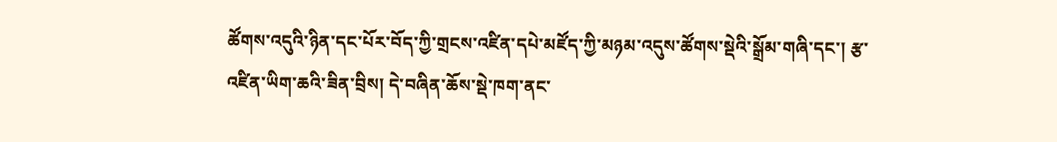ཚོགས་འདུའི་ཉིན་དང་པོར་བོད་ཀྱི་གྲངས་འཛིན་དཔེ་མཛོད་ཀྱི་མཉམ་འདུས་ཚོགས་སྡེའི་སྒྲོམ་གཞི་དང་། རྩ་འཛིན་ཡིག་ཆའི་ཟིན་བྲིས། དེ་བཞིན་ཆོས་སྡེ་ཁག་ནང་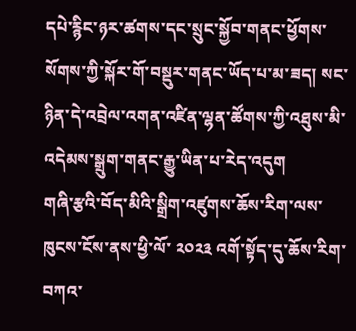དཔེ་རྙིང་ཉར་ཚགས་དང་སྲུང་སྐྱོབ་གནང་ཕྱོགས་སོགས་ཀྱི་སྐོར་གོ་བསྡུར་གནང་ཡོད་པ་མ་ཟད། སང་ཉིན་དེ་འབྲེལ་འགན་འཛིན་ལྷན་ཚོགས་ཀྱི་འཐུས་མི་འདེམས་སྒྲུག་གནང་རྒྱུ་ཡིན་པ་རེད་འདུག
གཞི་རྩའི་བོད་མིའི་སྒྲིག་འཛུགས་ཆོས་རིག་ལས་ཁུངས་ངོས་ནས་ཕྱི་ལོ་ ༢༠༢༣ འགོ་སྟོད་དུ་ཆོས་རིག་བཀའ་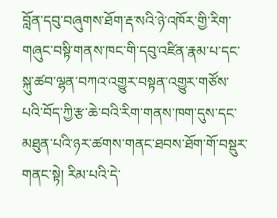བློན་དབུ་བཞུགས་ཐོག་རྡ་སའི་ཉེ་འཁོར་གྱི་རིག་གཞུང་བསྟི་གནས་ཁང་གི་དབུ་འཛིན་རྣམ་པ་དང་སྐུ་ཚབ་ལྷན་བཀའ་འགྱུར་བསྟན་འགྱུར་གཙོས་པའི་བོད་ཀྱི་རྩ་ཆེ་བའི་རིག་གནས་ཁག་དུས་དང་མཐུན་པའི་ཉར་ཚགས་གནང་ཐབས་ཐོག་གོ་བསྡུར་གནང་སྟེ། རིམ་པའི་དེ་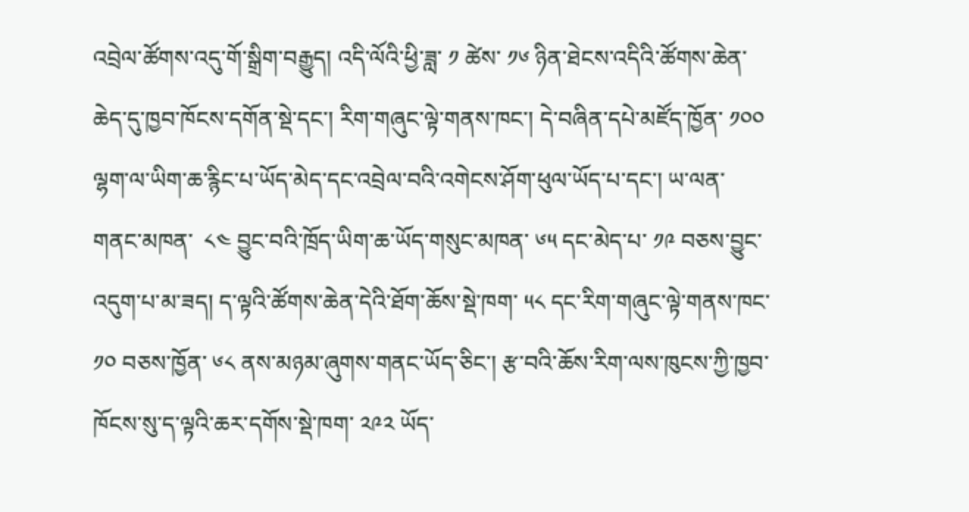འབྲེལ་ཚོགས་འདུ་གོ་སྒྲིག་བརྒྱུད། འདི་ལོའི་ཕྱི་ཟླ་ ༡ ཚེས་ ༡༦ ཉིན་ཐེངས་འདིའི་ཚོགས་ཆེན་ཆེད་དུ་ཁྱབ་ཁོངས་དགོན་སྡེ་དང་། རིག་གཞུང་ལྟེ་གནས་ཁང་། དེ་བཞིན་དཔེ་མཛོད་ཁྱོན་ ༡༠༠ ལྷག་ལ་ཡིག་ཆ་རྙིང་པ་ཡོད་མེད་དང་འབྲེལ་བའི་འགེངས་ཤོག་ཕུལ་ཡོད་པ་དང་། ཡ་ལན་གནང་མཁན་  ༨༤ བྱུང་བའི་ཁྲོད་ཡིག་ཆ་ཡོད་གསུང་མཁན་ ༦༥ དང་མེད་པ་ ༡༩ བཅས་བྱུང་འདུག་པ་མ་ཟད། ད་ལྟའི་ཚོགས་ཆེན་དེའི་ཐོག་ཆོས་སྡེ་ཁག་ ༥༨ དང་རིག་གཞུང་ལྟེ་གནས་ཁང་ ༡༠ བཅས་ཁྱོན་ ༦༨ ནས་མཉམ་ཞུགས་གནང་ཡོད་ཅིང་། རྩ་བའི་ཆོས་རིག་ལས་ཁུངས་ཀྱི་ཁྱབ་ཁོངས་སུ་ད་ལྟའི་ཆར་དགོས་སྡེ་ཁག་ ༢༩༢ ཡོད་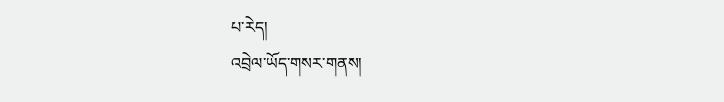པ་རེད།
འབྲེལ་ཡོད་གསར་གནས།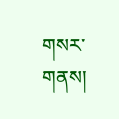གསར་གནས།